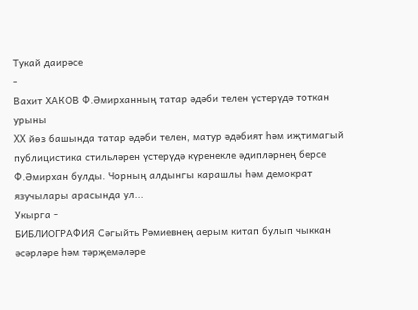Тукай даирәсе
-
Вахит ХАКОВ Ф.Әмирханның татар әдәби телен үстерүдә тоткан урыны
XX йөз башында татар әдәби телен, матур әдәбият һәм иҗтимагый публицистика стильләрен үстерүдә күренекле әдипләрнең берсе Ф.Әмирхан булды. Чорның алдынгы карашлы һәм демократ язучылары арасында ул...
Укырга -
БИБЛИОГРАФИЯ Сәгыйть Рәмиевнең аерым китап булып чыккан әсәрләре һәм тәрҗемәләре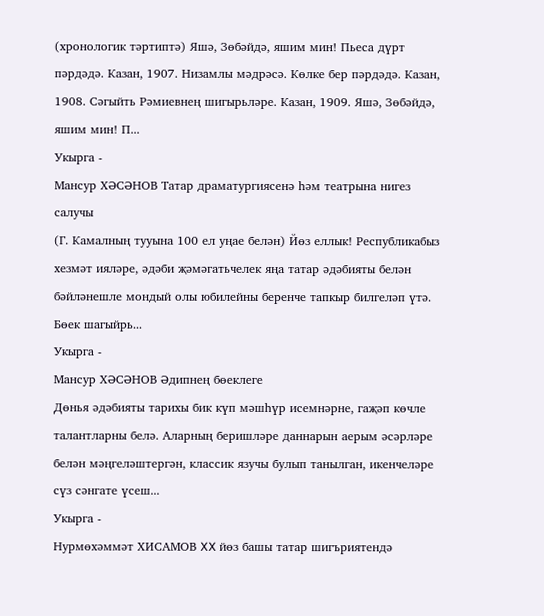(хронологик тәртиптә) Яшә, Зөбәйдә, яшим мин! Пьеса дүрт пәрдәдә. Казан, 1907. Низамлы мәдрәсә. Көлке бер пәрдәдә. Казан, 1908. Сәгыйть Рәмиевнең шигырьләре. Казан, 1909. Яшә, Зөбәйдә, яшим мин! П...
Укырга -
Мансур ХӘСӘНОВ Татар драматургиясенә һәм театрына нигез салучы
(Г. Камалның тууына 100 ел уңае белән) Йөз еллык! Республикабыз хезмәт ияләре, әдәби җәмәгатьчелек яңа татар әдәбияты белән бәйләнешле мондый олы юбилейны беренче тапкыр билгеләп үтә. Бөек шагыйрь...
Укырга -
Мансур ХӘСӘНОВ Әдипнең бөеклеге
Дөнья әдәбияты тарихы бик күп мәшһүр исемнәрне, гаҗәп көчле талантларны белә. Аларның беришләре даннарын аерым әсәрләре белән мәңгеләштергән, классик язучы булып танылган, икенчеләре сүз сәнгате үсеш...
Укырга -
Нурмөхәммәт ХИСАМОВ XX йөз башы татар шигъриятендә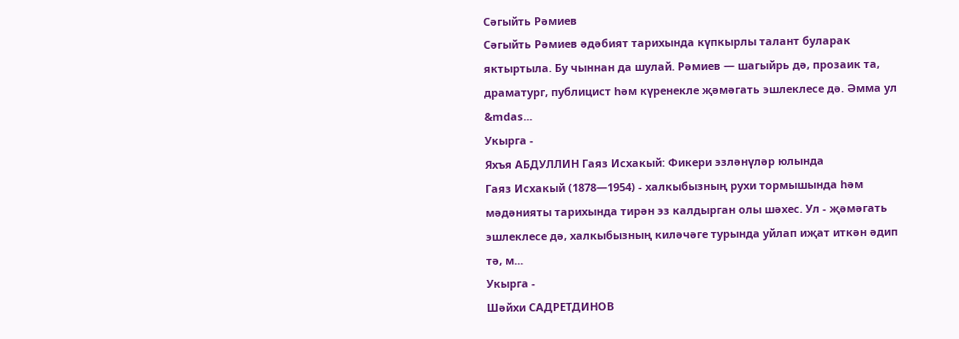Сәгыйть Рәмиев
Сәгыйть Рәмиев әдәбият тарихында күпкырлы талант буларак яктыртыла. Бу чыннан да шулай. Рәмиев — шагыйрь дә, прозаик та, драматург, публицист һәм күренекле җәмәгать эшлеклесе дә. Әмма ул &mdas...
Укырга -
Яхъя АБДУЛЛИН Гаяз Исхакый: Фикери эзләнүләр юлында
Гаяз Исхакый (1878—1954) - халкыбызның рухи тормышында һәм мәдәнияты тарихында тирән эз калдырган олы шәхес. Ул - җәмәгать эшлеклесе дә, халкыбызның киләчәге турында уйлап иҗат иткән әдип тә, м...
Укырга -
Шәйхи САДРЕТДИНОВ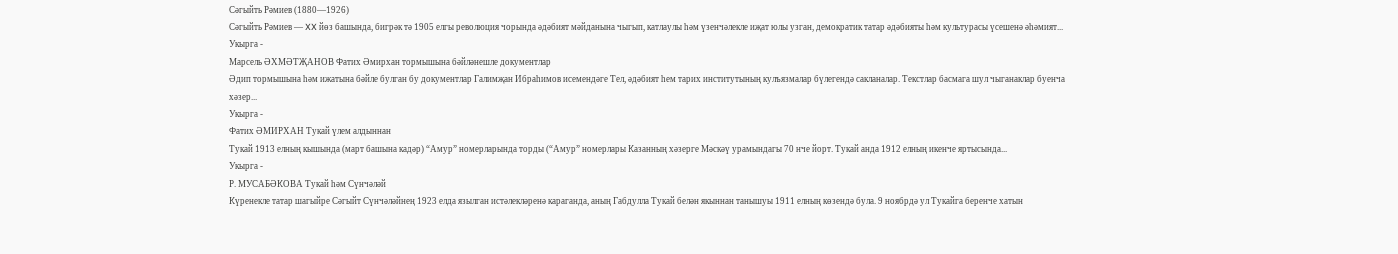Сәгыйть Рәмиев (1880—1926)
Сәгыйть Рәмиев — XX йөз башында, бигрәк тә 1905 елгы революция чорында әдәбият мәйданына чыгып, катлаулы һәм үзенчәлекле иҗат юлы узган, демократик татар әдәбияты һәм культурасы үсешенә әһәмият...
Укырга -
Марсель ӘХМӘТҖАНОВ Фатих Әмирхан тормышына бәйләнешле документлар
Әдип тормышына һәм ижатына бәйле булган бу документлар Галимҗан Ибраһимов исемендәге Тел, әдәбият һем тарих институтының кулъязмалар бүлегендә сакланалар. Текстлар басмага шул чыганаклар буенча хәзер...
Укырга -
Фатих ӘМИРХАН Тукай үлем алдыннан
Тукай 1913 елның кышында (март башына кадәр) “Амур” номерларында торды (“Амур” номерлары Казанның хәзерге Мәскәү урамындагы 70 нче йорт. Тукай анда 1912 елның икенче яртысында...
Укырга -
Р. МУСАБӘКОВА Тукай һәм Сүнчәләй
Күренекле татар шагыйре Сәгыйт Сүнчәләйнең 1923 елда язылган истәлекләренә караганда, аның Габдулла Тукай белән якыннан танышуы 1911 елның көзендә була. 9 ноябрдә ул Тукайга беренче хатын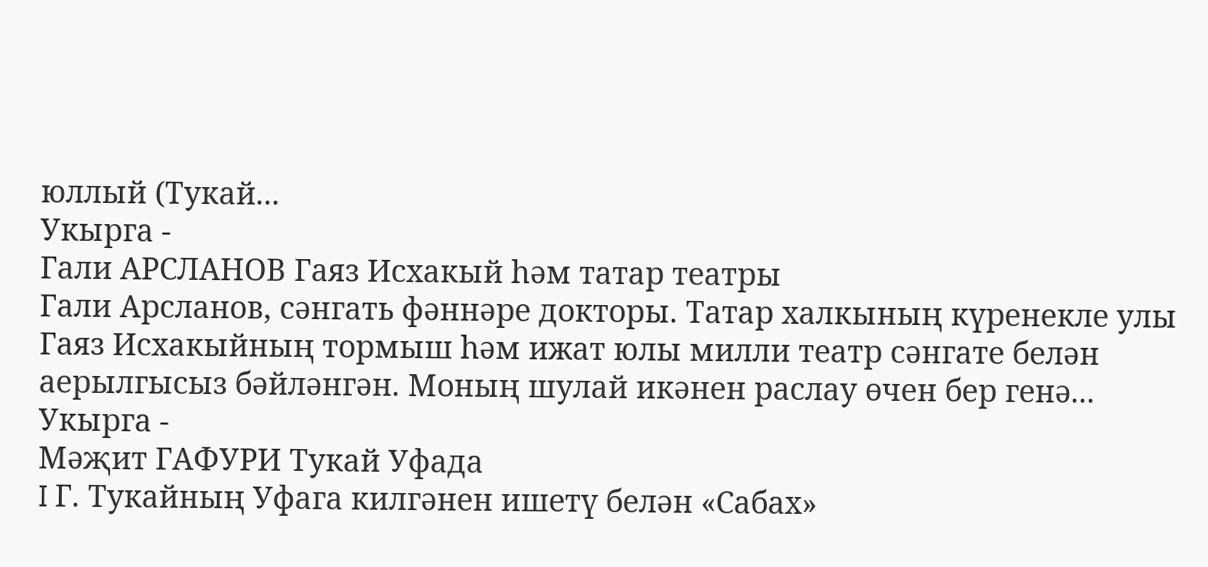юллый (Тукай...
Укырга -
Гали АРСЛАНОВ Гаяз Исхакый һәм татар театры
Гали Арсланов, сәнгать фәннәре докторы. Татар халкының күренекле улы Гаяз Исхакыйның тормыш һәм ижат юлы милли театр сәнгате белән аерылгысыз бәйләнгән. Моның шулай икәнен раслау өчен бер генә...
Укырга -
Мәҗит ГАФУРИ Тукай Уфада
I Г. Тукайның Уфага килгәнен ишетү белән «Сабах»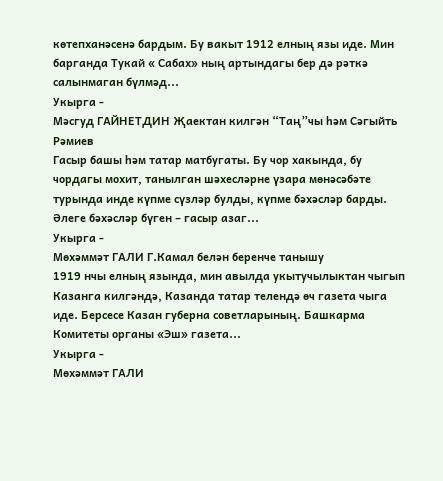көтепханәсенә бардым. Бу вакыт 1912 елның язы иде. Мин барганда Тукай « Сабах» ның артындагы бер дә рәткә салынмаган бүлмәд...
Укырга -
Мәсгуд ГАЙНЕТДИН Җаектан килгән “Таң”чы һәм Сәгыйть Рәмиев
Гасыр башы һәм татар матбугаты. Бу чор хакында, бу чордагы мохит, танылган шәхесләрне үзара мөнәсәбәте турында инде күпме сүзләр булды, күпме бәхәсләр барды. Әлеге бәхәсләр бүген – гасыр азаг...
Укырга -
Мөхәммәт ГАЛИ Г.Камал белән беренче танышу
1919 нчы елның язында, мин авылда укытучылыктан чыгып Казанга килгәндә, Казанда татар телендә өч газета чыга иде. Берсесе Казан губерна советларының. Башкарма Комитеты органы «Эш» газета...
Укырга -
Мөхәммәт ГАЛИ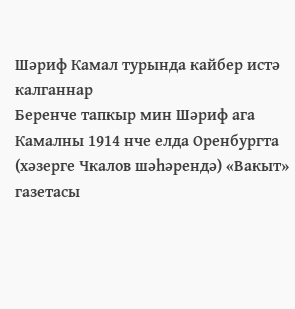Шәриф Камал турында кайбер истә калганнар
Беренче тапкыр мин Шәриф ага Камалны 1914 нче елда Оренбургта (хәзерге Чкалов шәһәрендә) «Вакыт» газетасы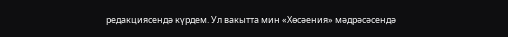редакциясендә күрдем. Ул вакытта мин «Хөсәения» мәдрәсәсендә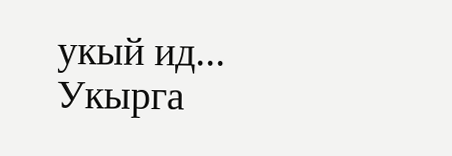укый ид...
Укырга